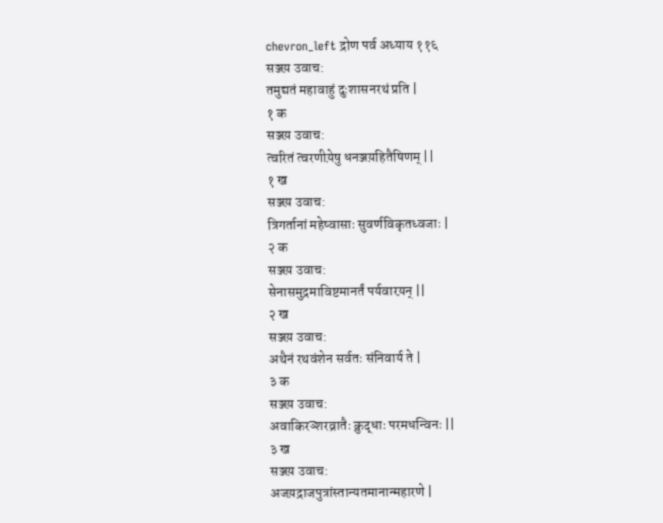chevron_left द्रोण पर्व अध्याय ११६
सञ्जय़ उवाच:
तमुद्यतं महावाहुं दुःशासनरथं प्रति |
१ क
सञ्जय़ उवाच:
त्वरितं त्वरणीय़ेषु धनञ्जय़हितैषिणम् ||
१ ख
सञ्जय़ उवाच:
त्रिगर्तानां महेष्वासाः सुवर्णविकृतध्वजाः |
२ क
सञ्जय़ उवाच:
सेनासमुद्रमाविष्टमानर्तं पर्यवारय़न् ||
२ ख
सञ्जय़ उवाच:
अथैनं रथवंशेन सर्वतः संनिवार्य ते |
३ क
सञ्जय़ उवाच:
अवाकिरञ्शरव्रातैः क्रुद्धाः परमधन्विनः ||
३ ख
सञ्जय़ उवाच:
अजय़द्राजपुत्रांस्तान्यतमानान्महारणे |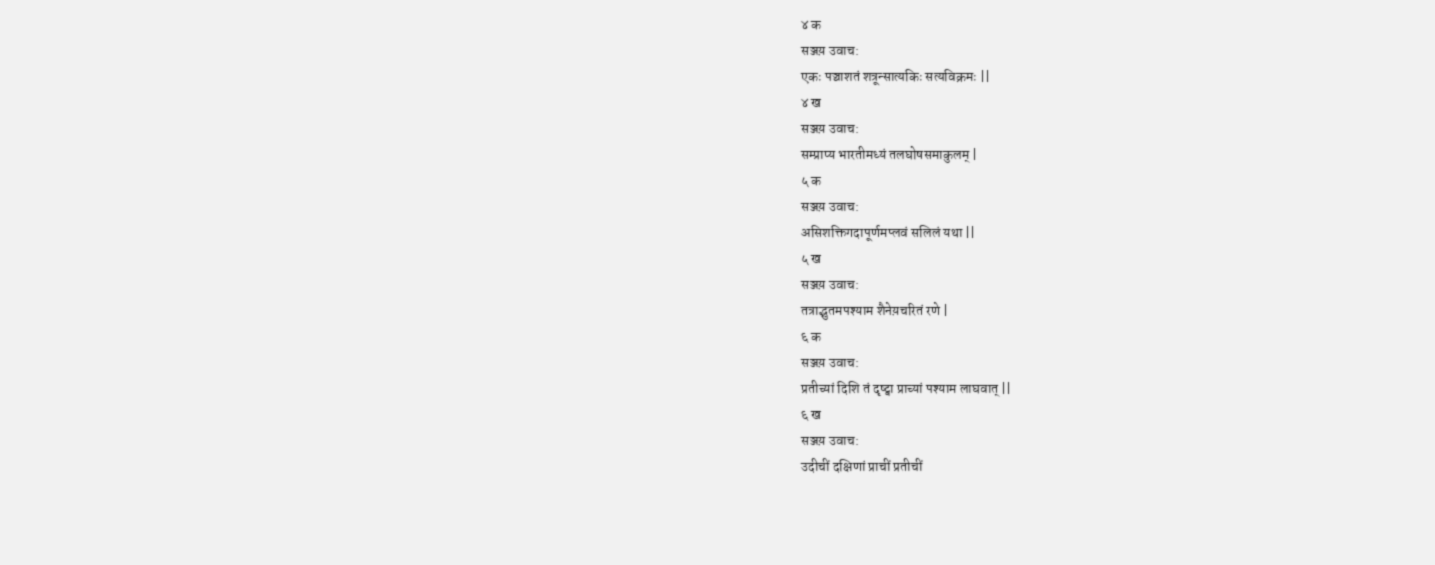४ क
सञ्जय़ उवाच:
एकः पञ्चाशतं शत्रून्सात्यकिः सत्यविक्रमः ||
४ ख
सञ्जय़ उवाच:
सम्प्राप्य भारतीमध्यं तलघोषसमाकुलम् |
५ क
सञ्जय़ उवाच:
असिशक्तिगदापूर्णमप्लवं सलिलं यथा ||
५ ख
सञ्जय़ उवाच:
तत्राद्भुतमपश्याम शैनेय़चरितं रणे |
६ क
सञ्जय़ उवाच:
प्रतीच्यां दिशि तं दृष्ट्वा प्राच्यां पश्याम लाघवात् ||
६ ख
सञ्जय़ उवाच:
उदीचीं दक्षिणां प्राचीं प्रतीचीं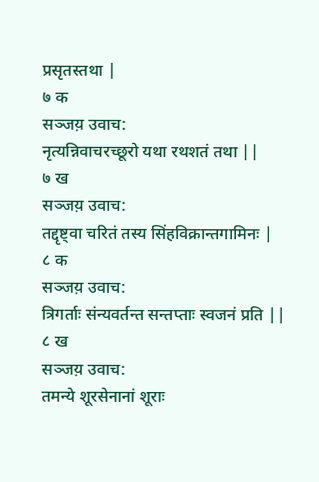प्रसृतस्तथा |
७ क
सञ्जय़ उवाच:
नृत्यन्निवाचरच्छूरो यथा रथशतं तथा ||
७ ख
सञ्जय़ उवाच:
तद्दृष्ट्वा चरितं तस्य सिंहविक्रान्तगामिनः |
८ क
सञ्जय़ उवाच:
त्रिगर्ताः संन्यवर्तन्त सन्तप्ताः स्वजनं प्रति ||
८ ख
सञ्जय़ उवाच:
तमन्ये शूरसेनानां शूराः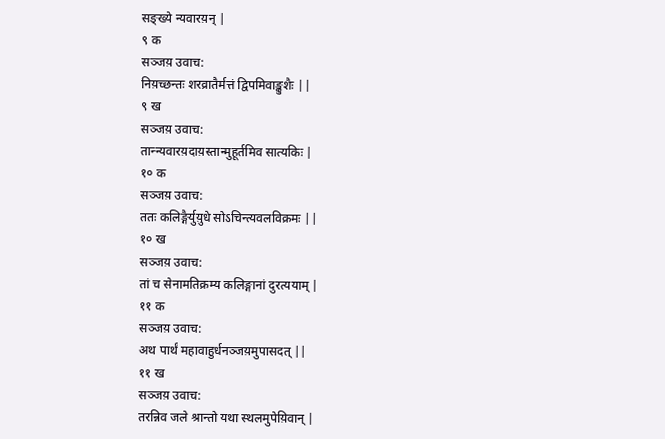सङ्ख्ये न्यवारय़न् |
९ क
सञ्जय़ उवाच:
निय़च्छन्तः शरव्रातैर्मत्तं द्विपमिवाङ्कुशैः ||
९ ख
सञ्जय़ उवाच:
तान्न्यवारय़दाय़स्तान्मुहूर्तमिव सात्यकिः |
१० क
सञ्जय़ उवाच:
ततः कलिङ्गैर्युय़ुधे सोऽचिन्त्यवलविक्रमः ||
१० ख
सञ्जय़ उवाच:
तां च सेनामतिक्रम्य कलिङ्गानां दुरत्ययाम् |
११ क
सञ्जय़ उवाच:
अथ पार्थं महावाहुर्धनञ्जय़मुपासदत् ||
११ ख
सञ्जय़ उवाच:
तरन्निव जले श्रान्तो यथा स्थलमुपेय़िवान् |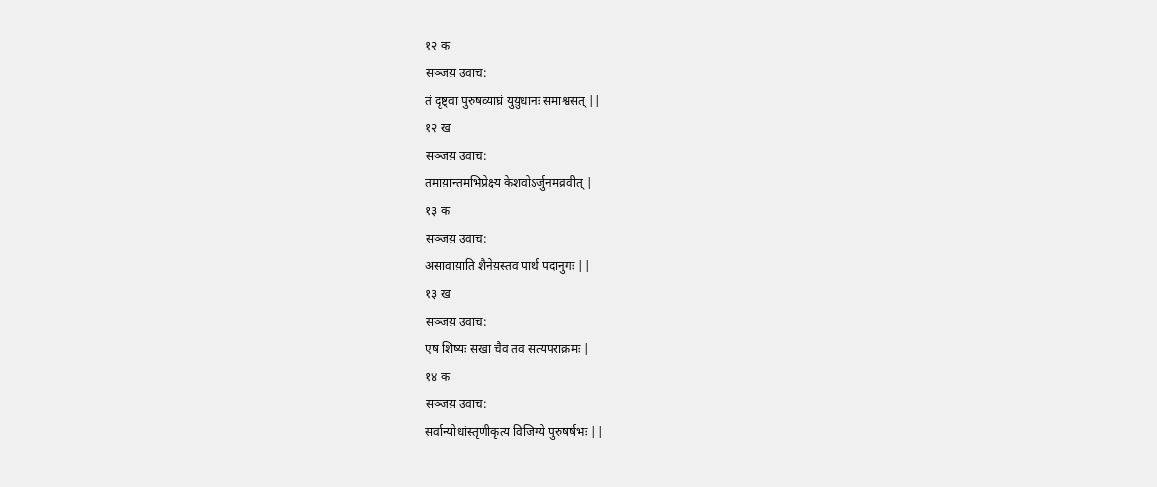१२ क
सञ्जय़ उवाच:
तं दृष्ट्वा पुरुषव्याघ्रं युय़ुधानः समाश्वसत् ||
१२ ख
सञ्जय़ उवाच:
तमाय़ान्तमभिप्रेक्ष्य केशवोऽर्जुनमव्रवीत् |
१३ क
सञ्जय़ उवाच:
असावाय़ाति शैनेय़स्तव पार्थ पदानुगः ||
१३ ख
सञ्जय़ उवाच:
एष शिष्यः सखा चैव तव सत्यपराक्रमः |
१४ क
सञ्जय़ उवाच:
सर्वान्योधांस्तृणीकृत्य विजिग्ये पुरुषर्षभः ||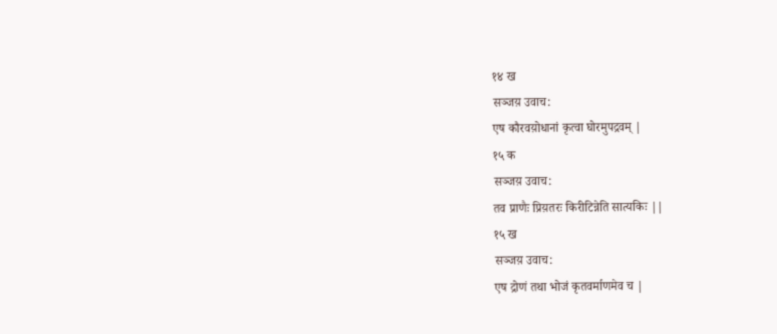१४ ख
सञ्जय़ उवाच:
एष कौरवय़ोधानां कृत्वा घोरमुपद्रवम् |
१५ क
सञ्जय़ उवाच:
तव प्राणैः प्रिय़तरः किरीटिन्नेति सात्यकिः ||
१५ ख
सञ्जय़ उवाच:
एष द्रोणं तथा भोजं कृतवर्माणमेव च |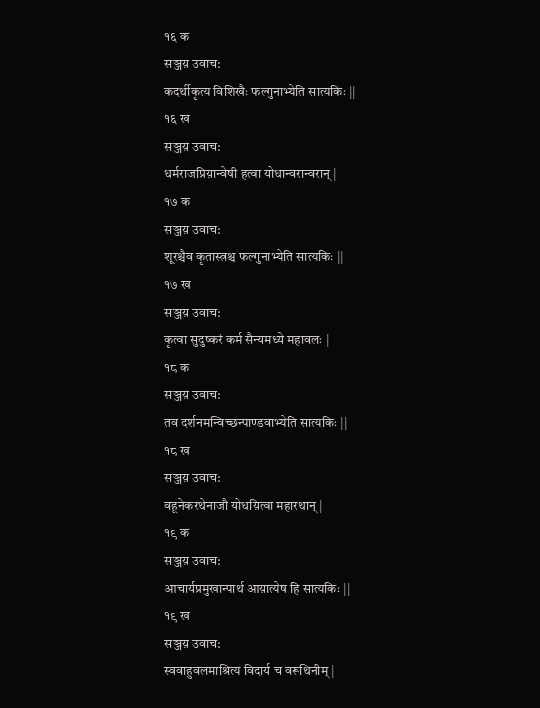१६ क
सञ्जय़ उवाच:
कदर्थीकृत्य विशिखैः फल्गुनाभ्येति सात्यकिः ||
१६ ख
सञ्जय़ उवाच:
धर्मराजप्रिय़ान्वेषी हत्वा योधान्वरान्वरान् |
१७ क
सञ्जय़ उवाच:
शूरश्चैव कृतास्त्रश्च फल्गुनाभ्येति सात्यकिः ||
१७ ख
सञ्जय़ उवाच:
कृत्वा सुदुष्करं कर्म सैन्यमध्ये महावलः |
१८ क
सञ्जय़ उवाच:
तव दर्शनमन्विच्छन्पाण्डवाभ्येति सात्यकिः ||
१८ ख
सञ्जय़ उवाच:
वहूनेकरथेनाजौ योधय़ित्वा महारथान् |
१९ क
सञ्जय़ उवाच:
आचार्यप्रमुखान्पार्थ आय़ात्येष हि सात्यकिः ||
१९ ख
सञ्जय़ उवाच:
स्ववाहुवलमाश्रित्य विदार्य च वरूथिनीम् |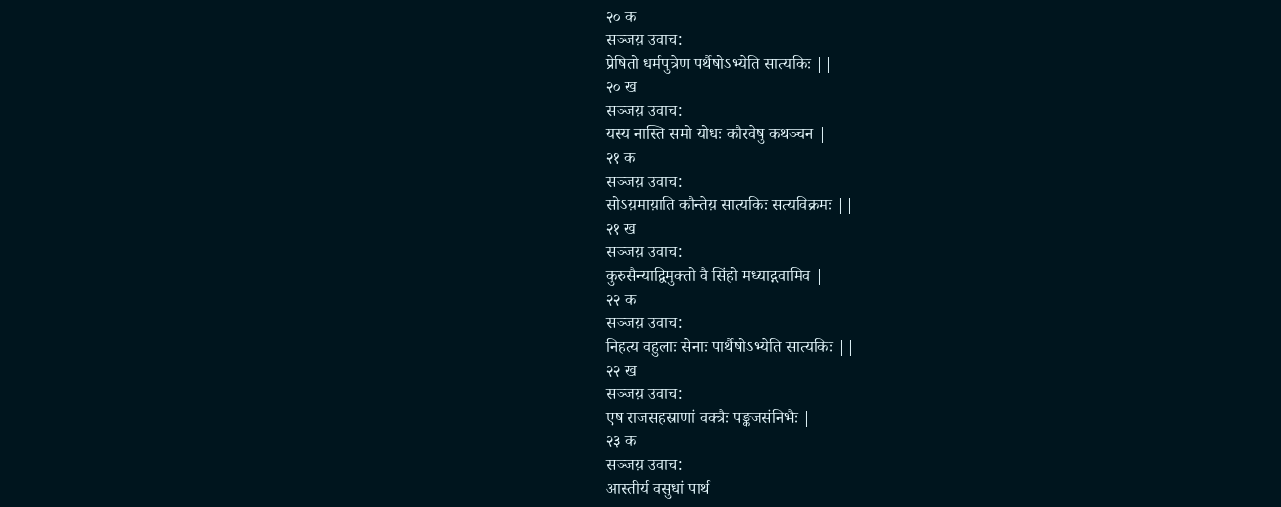२० क
सञ्जय़ उवाच:
प्रेषितो धर्मपुत्रेण पर्थैषोऽभ्येति सात्यकिः ||
२० ख
सञ्जय़ उवाच:
यस्य नास्ति समो योधः कौरवेषु कथञ्चन |
२१ क
सञ्जय़ उवाच:
सोऽय़माय़ाति कौन्तेय़ सात्यकिः सत्यविक्रमः ||
२१ ख
सञ्जय़ उवाच:
कुरुसैन्याद्विमुक्तो वै सिंहो मध्याद्गवामिव |
२२ क
सञ्जय़ उवाच:
निहत्य वहुलाः सेनाः पार्थैषोऽभ्येति सात्यकिः ||
२२ ख
सञ्जय़ उवाच:
एष राजसहस्राणां वक्त्रैः पङ्कजसंनिभैः |
२३ क
सञ्जय़ उवाच:
आस्तीर्य वसुधां पार्थ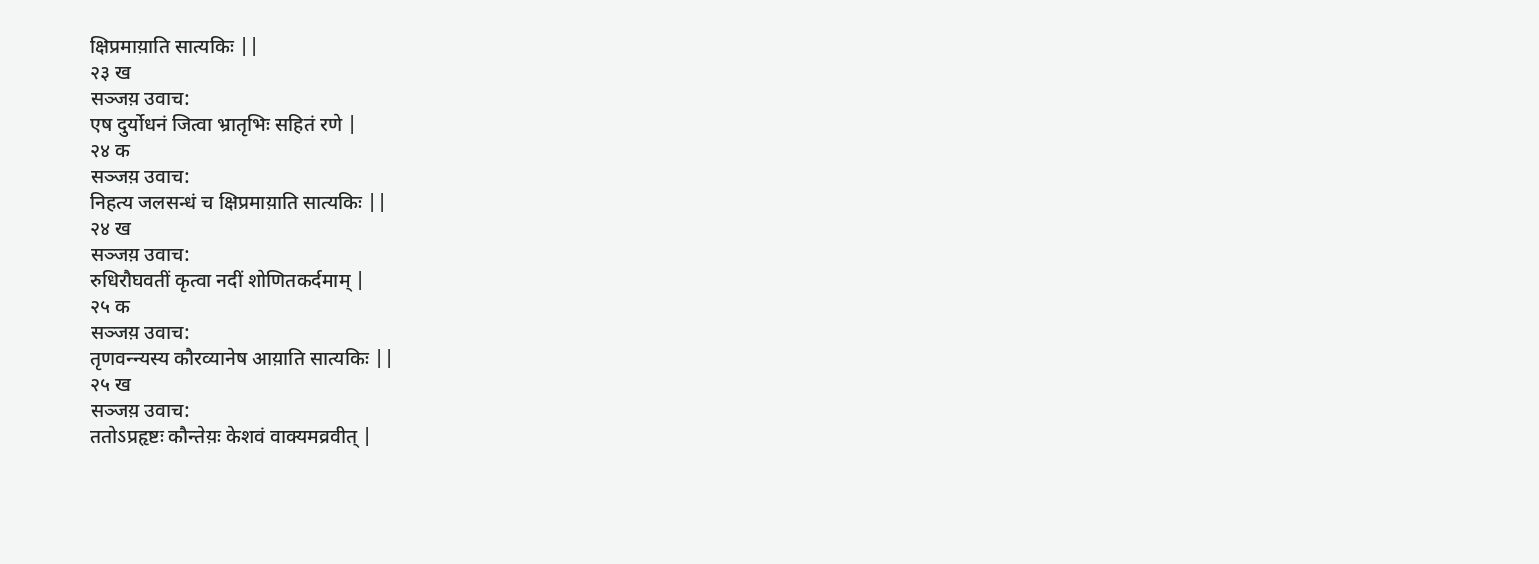क्षिप्रमाय़ाति सात्यकिः ||
२३ ख
सञ्जय़ उवाच:
एष दुर्योधनं जित्वा भ्रातृभिः सहितं रणे |
२४ क
सञ्जय़ उवाच:
निहत्य जलसन्धं च क्षिप्रमाय़ाति सात्यकिः ||
२४ ख
सञ्जय़ उवाच:
रुधिरौघवतीं कृत्वा नदीं शोणितकर्दमाम् |
२५ क
सञ्जय़ उवाच:
तृणवन्न्यस्य कौरव्यानेष आय़ाति सात्यकिः ||
२५ ख
सञ्जय़ उवाच:
ततोऽप्रहृष्टः कौन्तेय़ः केशवं वाक्यमव्रवीत् |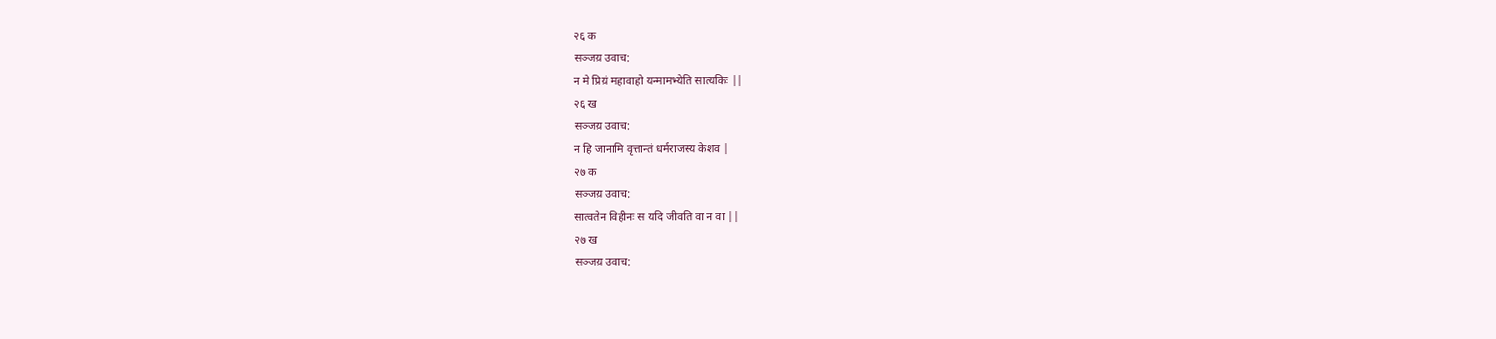२६ क
सञ्जय़ उवाच:
न मे प्रिय़ं महावाहो यन्मामभ्येति सात्यकिः ||
२६ ख
सञ्जय़ उवाच:
न हि जानामि वृत्तान्तं धर्मराजस्य केशव |
२७ क
सञ्जय़ उवाच:
सात्वतेन विहीनः स यदि जीवति वा न वा ||
२७ ख
सञ्जय़ उवाच: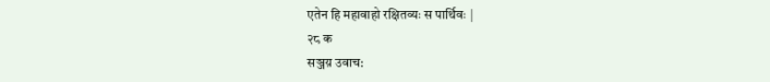एतेन हि महावाहो रक्षितव्यः स पार्थिवः |
२८ क
सञ्जय़ उवाच: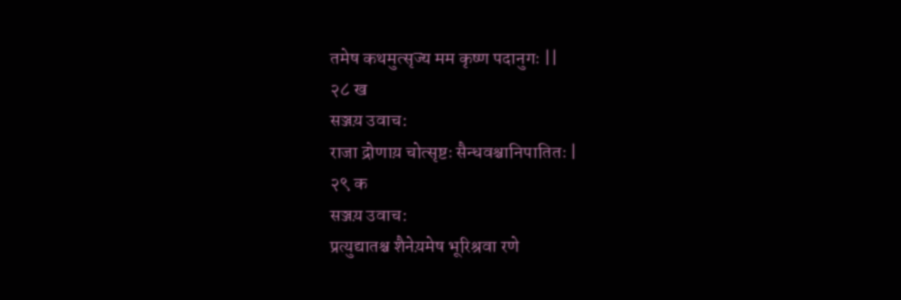तमेष कथमुत्सृज्य मम कृष्ण पदानुगः ||
२८ ख
सञ्जय़ उवाच:
राजा द्रोणाय़ चोत्सृष्टः सैन्धवश्चानिपातितः |
२९ क
सञ्जय़ उवाच:
प्रत्युद्यातश्च शैनेय़मेष भूरिश्रवा रणे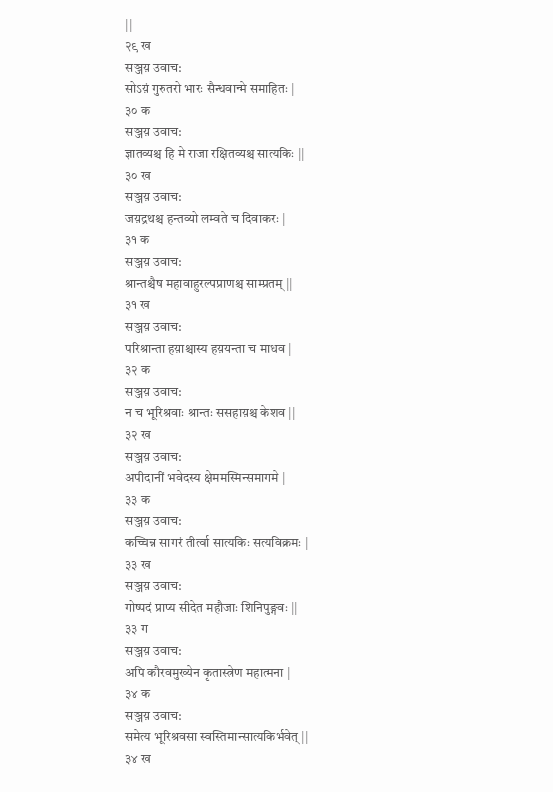||
२९ ख
सञ्जय़ उवाच:
सोऽय़ं गुरुतरो भारः सैन्धवान्मे समाहितः |
३० क
सञ्जय़ उवाच:
ज्ञातव्यश्च हि मे राजा रक्षितव्यश्च सात्यकिः ||
३० ख
सञ्जय़ उवाच:
जय़द्रथश्च हन्तव्यो लम्वते च दिवाकरः |
३१ क
सञ्जय़ उवाच:
श्रान्तश्चैष महावाहुरल्पप्राणश्च साम्प्रतम् ||
३१ ख
सञ्जय़ उवाच:
परिश्रान्ता हय़ाश्चास्य हय़यन्ता च माधव |
३२ क
सञ्जय़ उवाच:
न च भूरिश्रवाः श्रान्तः ससहाय़श्च केशव ||
३२ ख
सञ्जय़ उवाच:
अपीदानीं भवेदस्य क्षेममस्मिन्समागमे |
३३ क
सञ्जय़ उवाच:
कच्चिन्न सागरं तीर्त्वा सात्यकिः सत्यविक्रमः |
३३ ख
सञ्जय़ उवाच:
गोष्पदं प्राप्य सीदेत महौजाः शिनिपुङ्गवः ||
३३ ग
सञ्जय़ उवाच:
अपि कौरवमुख्येन कृतास्त्रेण महात्मना |
३४ क
सञ्जय़ उवाच:
समेत्य भूरिश्रवसा स्वस्तिमान्सात्यकिर्भवेत् ||
३४ ख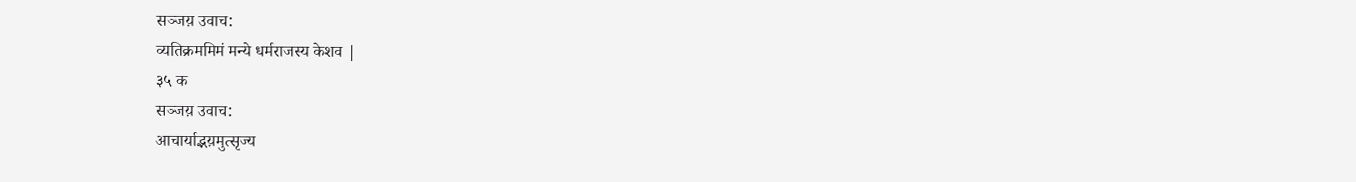सञ्जय़ उवाच:
व्यतिक्रममिमं मन्ये धर्मराजस्य केशव |
३५ क
सञ्जय़ उवाच:
आचार्याद्भय़मुत्सृज्य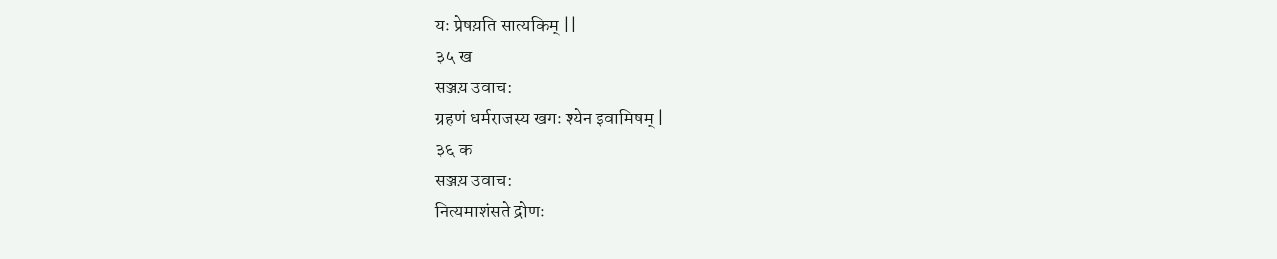यः प्रेषय़ति सात्यकिम् ||
३५ ख
सञ्जय़ उवाच:
ग्रहणं धर्मराजस्य खगः श्येन इवामिषम् |
३६ क
सञ्जय़ उवाच:
नित्यमाशंसते द्रोणः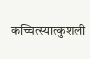कच्चित्स्यात्कुशली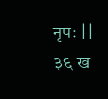नृपः ||
३६ ख